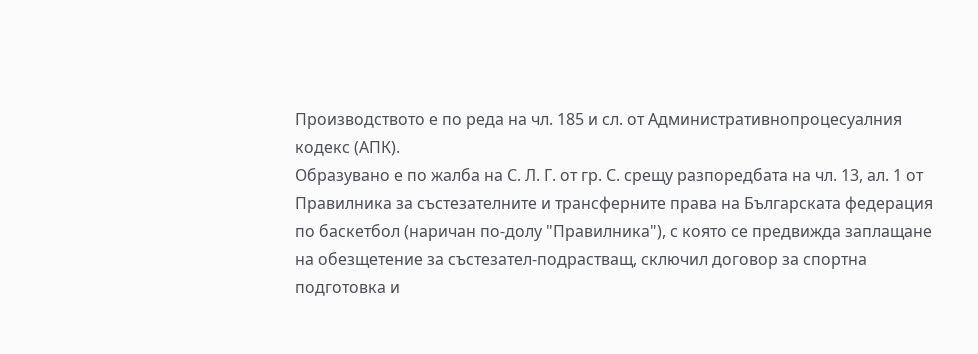Производството е по реда на чл. 185 и сл. от Административнопроцесуалния кодекс (АПК).
Образувано е по жалба на С. Л. Г. от гр. С. срещу разпоредбата на чл. 13, ал. 1 от Правилника за състезателните и трансферните права на Българската федерация по баскетбол (наричан по-долу "Правилника"), с която се предвижда заплащане на обезщетение за състезател-подрастващ, сключил договор за спортна подготовка и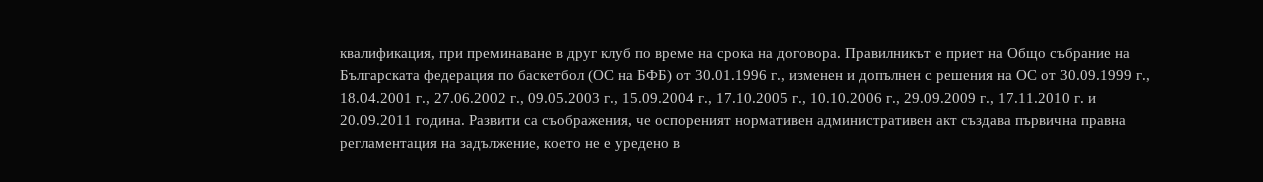квалификация, при преминаване в друг клуб по време на срока на договора. Правилникът е приет на Общо събрание на Българската федерация по баскетбол (ОС на БФБ) от 30.01.1996 г., изменен и допълнен с решения на ОС от 30.09.1999 г., 18.04.2001 г., 27.06.2002 г., 09.05.2003 г., 15.09.2004 г., 17.10.2005 г., 10.10.2006 г., 29.09.2009 г., 17.11.2010 г. и 20.09.2011 година. Развити са съображения, че оспореният нормативен административен акт създава първична правна регламентация на задължение, което не е уредено в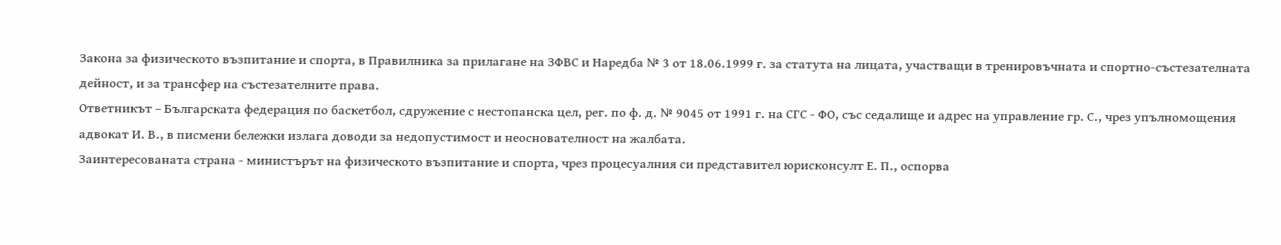Закона за физическото възпитание и спорта, в Правилника за прилагане на ЗФВС и Наредба № 3 от 18.06.1999 г. за статута на лицата, участващи в тренировъчната и спортно-състезателната дейност, и за трансфер на състезателните права.
Ответникът – Българската федерация по баскетбол, сдружение с нестопанска цел, рег. по ф. д. № 9045 от 1991 г. на СГС - ФО, със седалище и адрес на управление гр. С., чрез упълномощения адвокат И. В., в писмени бележки излага доводи за недопустимост и неоснователност на жалбата.
Заинтересованата страна - министърът на физическото възпитание и спорта, чрез процесуалния си представител юрисконсулт Е. П., оспорва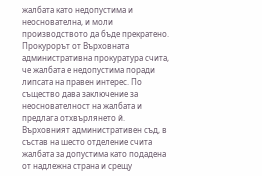жалбата като недопустима и неоснователна, и моли производството да бъде прекратено.
Прокурорът от Върховната административна прокуратура счита, че жалбата е недопустима поради липсата на правен интерес. По същество дава заключение за неоснователност на жалбата и предлага отхвърлянето й.
Върховният административен съд, в състав на шесто отделение счита жалбата за допустима като подадена от надлежна страна и срещу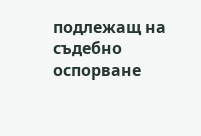подлежащ на съдебно оспорване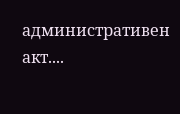административен акт....